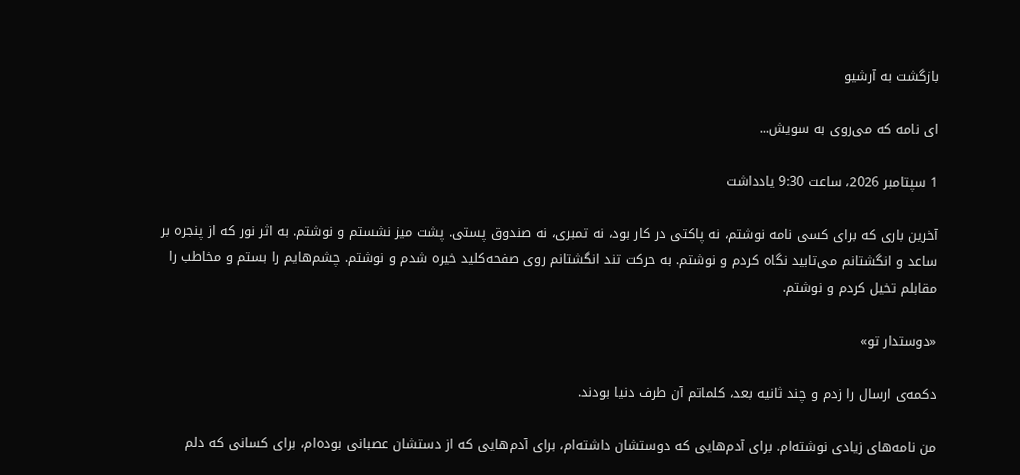بازگشت به آرشیو

ای نامه که می‌روی به سویش...

1 سپتامبر 2026، ساعت 9:30 یادداشت

آخرین باری که برای کسی نامه نوشتم، نه پاکتی در کار بود، نه تمبری، نه صندوق پستی. پشت میز نشستم و نوشتم. به اثر نور که از پنجره بر ساعد و انگشتانم می‌تابید نگاه کردم و نوشتم. به حرکت تند انگشتانم روی صفحه‌کلید خیره شدم و نوشتم. چشم‌هایم را بستم و مخاطب را مقابلم تخیل کردم و نوشتم.

«دوستدار تو»

دکمه‌ی ارسال را زدم و چند ثانیه بعد، کلماتم آن طرف دنیا بودند.

من نامه‌های زیادی نوشته‌ام. برای آدم‌هایی که دوستشان داشته‌ام، برای آدم‌هایی که از دستشان عصبانی بوده‌ام، برای کسانی که دلم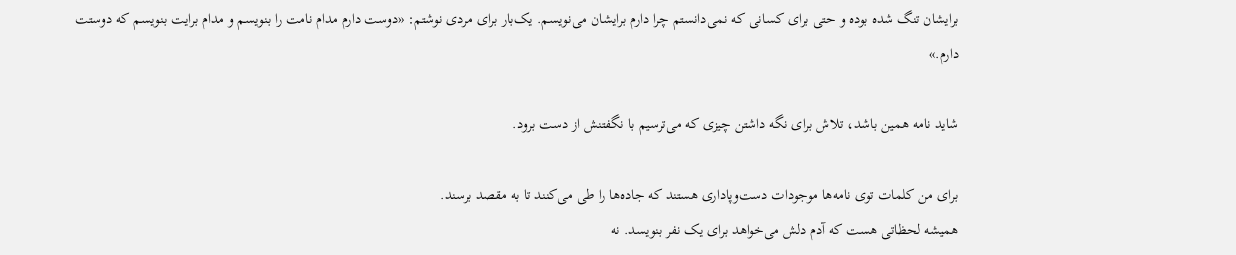برایشان تنگ شده بوده و حتی برای کسانی که نمی‌دانستم چرا دارم برایشان می‌نویسم. یک‌بار برای مردی نوشتم: «دوست دارم مدام نامت را بنویسم و مدام برایت بنویسم که دوستت دارم.»

شاید نامه همین باشد، تلاش برای نگه داشتن چیزی که می‌ترسیم با نگفتنش از دست برود.

برای من کلمات توی نامه‌ها موجودات دست‌وپاداری هستند که جاده‌ها را طی می‌کنند تا به مقصد برسند.
همیشه لحظاتی هست که آدم دلش می‌خواهد برای یک نفر بنویسد. نه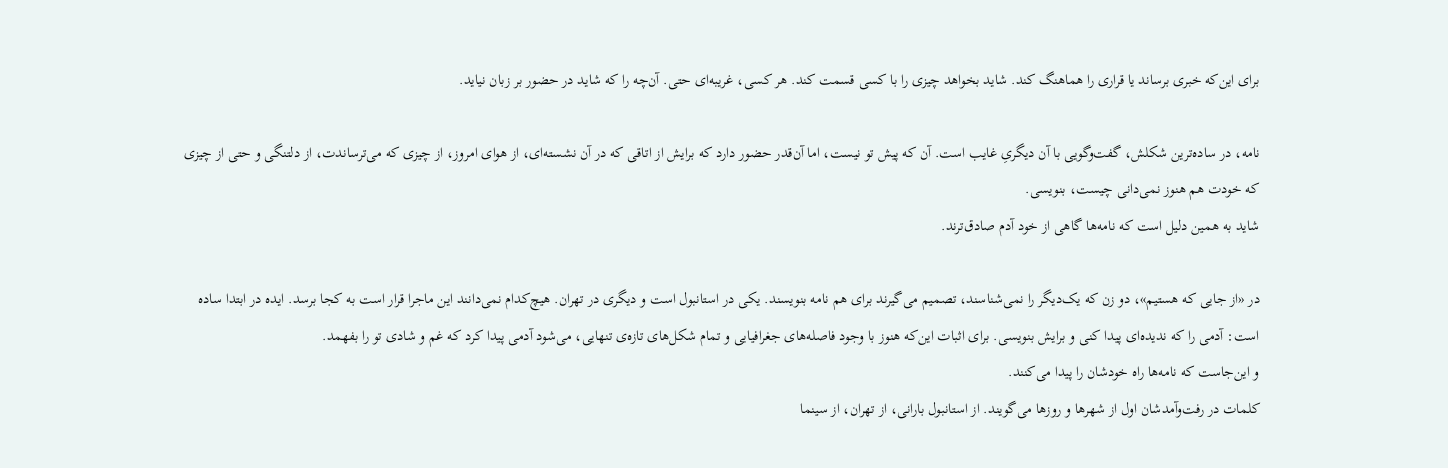برای این‌که خبری برساند یا قراری را هماهنگ کند. شاید بخواهد چیزی را با کسی قسمت کند. هر کسی، غریبه‌ای حتی. آن‌چه را که شاید در حضور بر زبان نیاید.

نامه، در ساده‌ترین شکلش، گفت‌وگویی با آن دیگریِ غایب است. آن که پیش تو نیست، اما آن‌قدر حضور دارد که برایش از اتاقی که در آن نشسته‌ای، از هوای امروز، از چیزی که می‌ترساندت، از دلتنگی و حتی از چیزی که خودت هم هنوز نمی‌دانی چیست، بنویسی.
شاید به همین دلیل است که نامه‌ها گاهی از خود آدم صادق‌ترند.

در «از جایی که هستیم»، دو زن که یک‌دیگر را نمی‌شناسند، تصمیم می‌گیرند برای هم نامه بنویسند. یکی در استانبول است و دیگری در تهران. هیچ‌کدام نمی‌دانند این ماجرا قرار است به کجا برسد. ایده در ابتدا ساده است: آدمی را که ندیده‌ای پیدا کنی و برایش بنویسی. برای اثبات این‌که هنوز با وجود فاصله‌های جغرافیایی و تمام شکل‌های تازه‌ی تنهایی، می‌شود آدمی پیدا کرد که غم و شادی تو را بفهمد.
و این‌جاست که نامه‌ها راه خودشان را پیدا می‌کنند.
کلمات در رفت‌وآمدشان اول از شهرها و روزها می‌گویند. از استانبول بارانی، از تهران، از سینما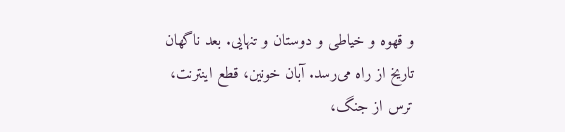و قهوه و خیاطی و دوستان و تنهایی. بعد ناگهان تاریخ از راه می‌رسد. آبان خونین، قطع اینترنت، ترس از جنگ،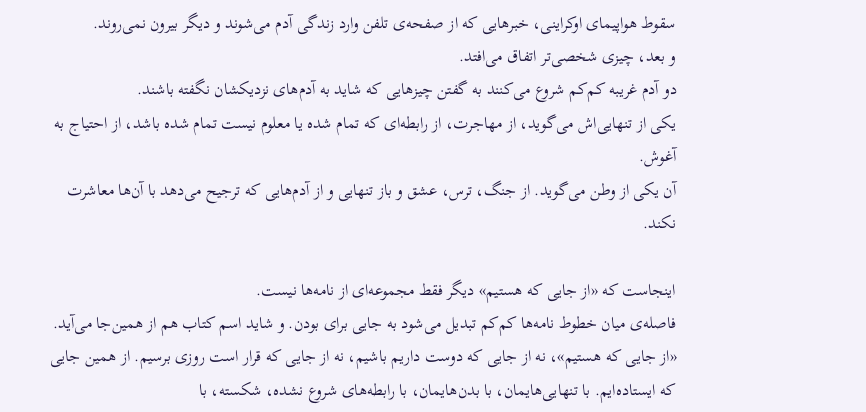سقوط هواپیمای اوکراینی، خبرهایی که از صفحه‌ی تلفن وارد زندگی آدم می‌شوند و دیگر بیرون نمی‌روند.
و بعد، چیزی شخصی‌تر اتفاق می‌افتد.
دو آدم غریبه کم‌کم شروع می‌کنند به گفتن چیزهایی که شاید به آدم‌های نزدیکشان نگفته باشند.
یکی از تنهایی‌اش می‌گوید، از مهاجرت، از رابطه‌ای که تمام شده یا معلوم نیست تمام شده باشد، از احتیاج به آغوش.
آن یکی از وطن می‌گوید. از جنگ، ترس، عشق و باز تنهایی و از آدم‌هایی که ترجیح می‌دهد با آن‌ها معاشرت نکند.

اینجاست که «از جایی که هستیم» دیگر فقط مجموعه‌ای از نامه‌ها نیست.
فاصله‌ی میان خطوط نامه‌ها کم‌کم تبدیل می‌شود به جایی برای بودن. و شاید اسم کتاب هم از همین‌جا می‌آید. «از جایی که هستیم»، نه از جایی که دوست داریم باشیم، نه از جایی که قرار است روزی برسیم. از همین جایی که ایستاده‌ایم. با تنهایی‌هایمان، با بدن‌هایمان، با رابطه‌های شروع نشده، شکسته، با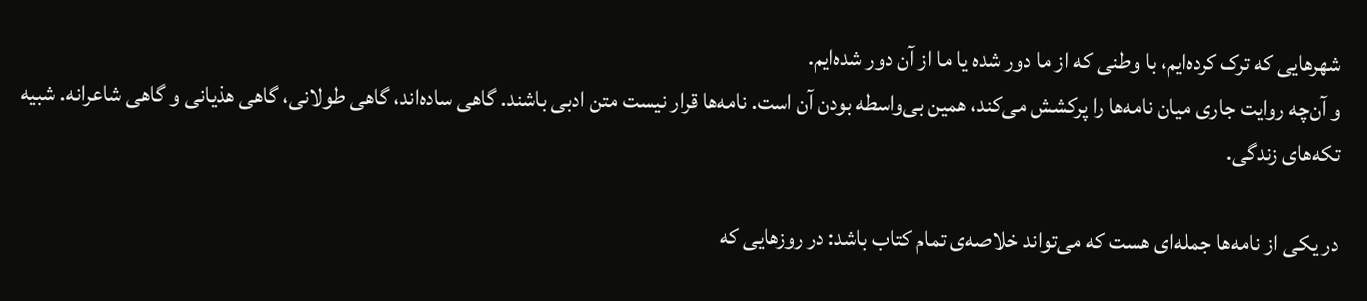شهرهایی که ترک کرده‌ایم، با وطنی که از ما دور شده یا ما از آن دور شده‌ایم.
و آن‌چه روایت جاری میان نامه‌ها را پرکشش می‌کند، همین بی‌واسطه بودن آن است. نامه‌ها قرار نیست متن ادبی باشند. گاهی ساده‌اند، گاهی طولانی، گاهی هذیانی و گاهی شاعرانه. شبیه تکه‌ها‌ی زندگی‌.

در یکی از نامه‌ها جمله‌ای هست که می‌تواند خلاصه‌ی تمام کتاب باشد: در روزهایی که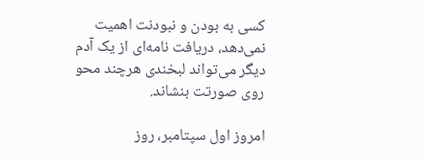کسی به بودن و نبودنت اهمیت نمی‌دهد، دریافت نامه‌ای از یک آدم دیگر می‌تواند لبخندی هرچند محو روی صورتت بنشاند.

امروز اول سپتامبر، روز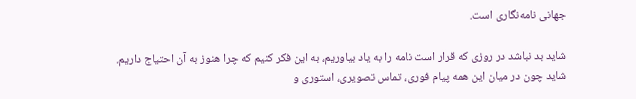جهانی نامه‌نگاری است.

شاید بد نباشد در روزی که قرار است نامه را به یاد بیاوریم، به این فکر کنیم که چرا هنوز به آن احتیاج داریم.
شاید چون در میان این همه پیام فوری، تماس تصویری، استوری و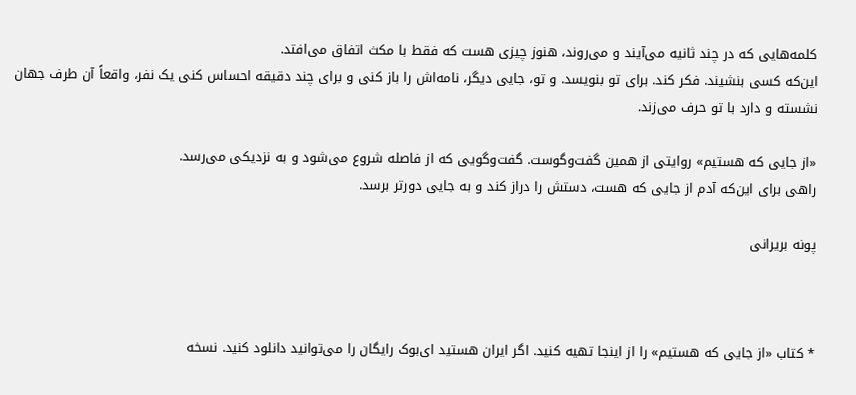کلمه‌هایی که در چند ثانیه می‌آیند و می‌روند، هنوز چیزی هست که فقط با مکث اتفاق می‌افتد.
این‌که کسی بنشیند. فکر کند. برای تو بنویسد. و تو، جایی دیگر، نامه‌اش را باز کنی و برای چند دقیقه احساس کنی یک نفر، واقعاً آن طرف جهان نشسته و دارد با تو حرف می‌زند.

«از جایی که هستیم» روایتی از همین گفت‌وگوست. گفت‌وگویی که از فاصله شروع می‌شود و به نزدیکی می‌رسد.
راهی برای این‌که آدم از جایی که هست، دستش را دراز کند و به جایی دورتر برسد.

پونه بریرانی



* کتاب «از جایی که هستیم» را از اینجا تهیه کنید. اگر ایران هستید ای‌بوک رایگان را می‌توانید دانلود کنید. نسخه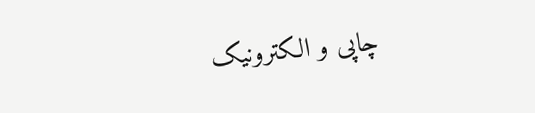چاپی و الکترونیک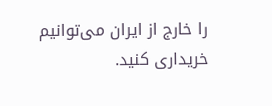را خارج از ایران می‌توانیم خریداری کنید.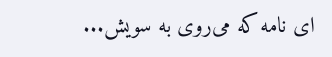ای نامه که می‌روی به سویش...